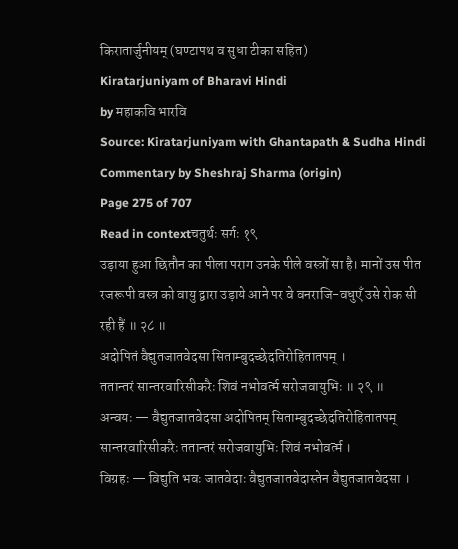किरातार्जुनीयम् (घण्टापथ व सुधा टीका सहित)
Kiratarjuniyam of Bharavi Hindi
by महाकवि भारवि
Source: Kiratarjuniyam with Ghantapath & Sudha Hindi Commentary by Sheshraj Sharma (origin)
Page 275 of 707
Read in contextचतुर्थः सर्गः १९
उड़ाया हुआ छितौन का पीला पराग उनके पीले वस्त्रों सा है। मानों उस पीत रजरूपी वस्त्र को वायु द्वारा उड़ाये आने पर वे वनराजि-वधुएँ उसे रोक सी रही हैं ॥ २८ ॥
अदोपितं वैद्युतजातवेदसा सिताम्बुदच्छेदतिरोहितातपम् ।
ततान्तरं सान्तरवारिसीकरैः शिवं नभोवर्त्म सरोजवायुभिः ॥ २९ ॥
अन्वयः — वैद्युतजातवेदसा अदोपितम् सिताम्बुदच्छेदतिरोहितातपम् सान्तरवारिसीकरैः ततान्तरं सरोजवायुभिः शिवं नभोवर्त्म ।
विग्रहः — विद्युति भवः जातवेदाः वैद्युतजातवेदास्तेन वैद्युतजातवेदसा ।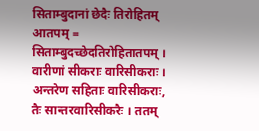सिताम्बुदानां छेदैः तिरोहितम् आतपम् = सिताम्बुदच्छेदतिरोहितातपम् । वारीणां सीकराः वारिसीकराः । अन्तरेण सहिताः वारिसीकराः, तैः सान्तरवारिसीकरैः । ततम्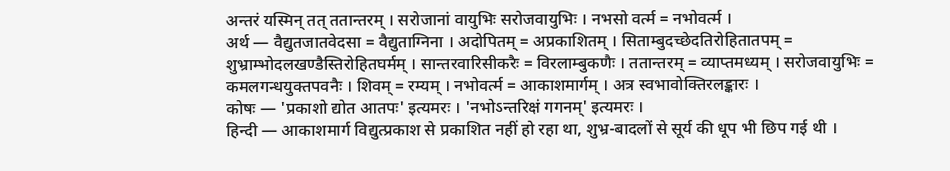अन्तरं यस्मिन् तत् ततान्तरम् । सरोजानां वायुभिः सरोजवायुभिः । नभसो वर्त्म = नभोवर्त्म ।
अर्थ — वैद्युतजातवेदसा = वैद्युताग्निना । अदोपितम् = अप्रकाशितम् । सिताम्बुदच्छेदतिरोहितातपम् = शुभ्राम्भोदलखण्डैस्तिरोहितघर्मम् । सान्तरवारिसीकरैः = विरलाम्बुकणैः । ततान्तरम् = व्याप्तमध्यम् । सरोजवायुभिः = कमलगन्धयुक्तपवनैः । शिवम् = रम्यम् । नभोवर्त्म = आकाशमार्गम् । अत्र स्वभावोक्तिरलङ्कारः ।
कोषः — 'प्रकाशो द्योत आतपः' इत्यमरः । 'नभोऽन्तरिक्षं गगनम्' इत्यमरः ।
हिन्दी — आकाशमार्ग विद्युत्प्रकाश से प्रकाशित नहीं हो रहा था, शुभ्र-बादलों से सूर्य की धूप भी छिप गई थी ।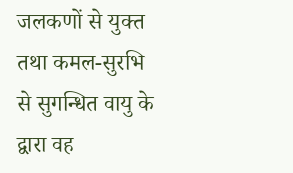जलकणों से युक्त तथा कमल-सुरभि से सुगन्धित वायु के द्वारा वह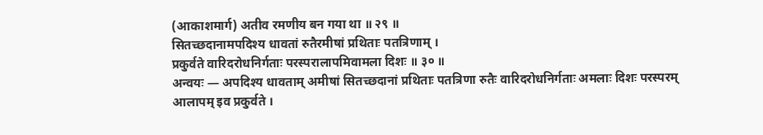(आकाशमार्ग) अतीव रमणीय बन गया था ॥ २९ ॥
सितच्छदानामपदिश्य धावतां रुतैरमीषां प्रथिताः पतत्रिणाम् ।
प्रकुर्वते वारिदरोधनिर्गताः परस्परालापमिवामला दिशः ॥ ३० ॥
अन्वयः — अपदिश्य धावताम् अमीषां सितच्छदानां प्रथिताः पतत्रिणा रुतैः वारिदरोधनिर्गताः अमलाः दिशः परस्परम् आलापम् इव प्रकुर्वते ।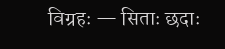विग्रहः — सिताः छदाः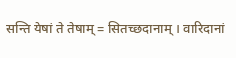सन्ति येषां ते तेषाम् = सितच्छदानाम् । वारिदानां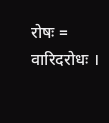रोषः = वारिदरोधः ।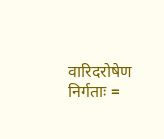वारिदरोषेण निर्गताः =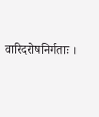वारिदरोषनिर्गताः ।